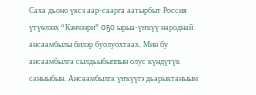Саха дьоно үксэ аар-саарга аатырбыт Россия үтүөлээх “Кэнчээри” оҕо ырыа-үҥкүү народнай ансаамбылы билэр буолуохтаах. Мин бу ансаамбылга сылдьыбыппын олус күндүтүк саныыбын. Ансаамбылга үҥкүүгэ дьарыктаныым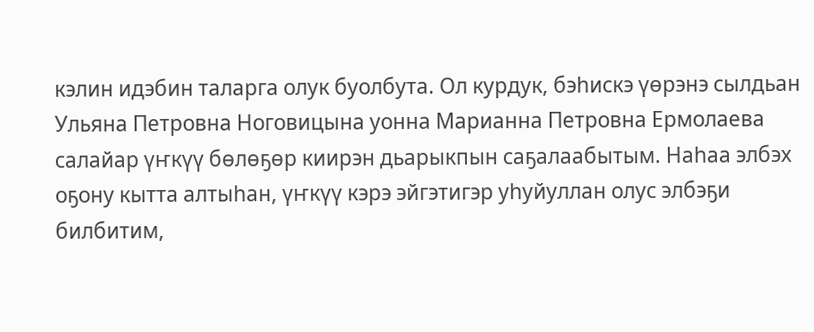кэлин идэбин таларга олук буолбута. Ол курдук, бэһискэ үөрэнэ сылдьан Ульяна Петровна Ноговицына уонна Марианна Петровна Ермолаева салайар үҥкүү бөлөҕөр киирэн дьарыкпын саҕалаабытым. Наһаа элбэх оҕону кытта алтыһан, үҥкүү кэрэ эйгэтигэр уһуйуллан олус элбэҕи билбитим,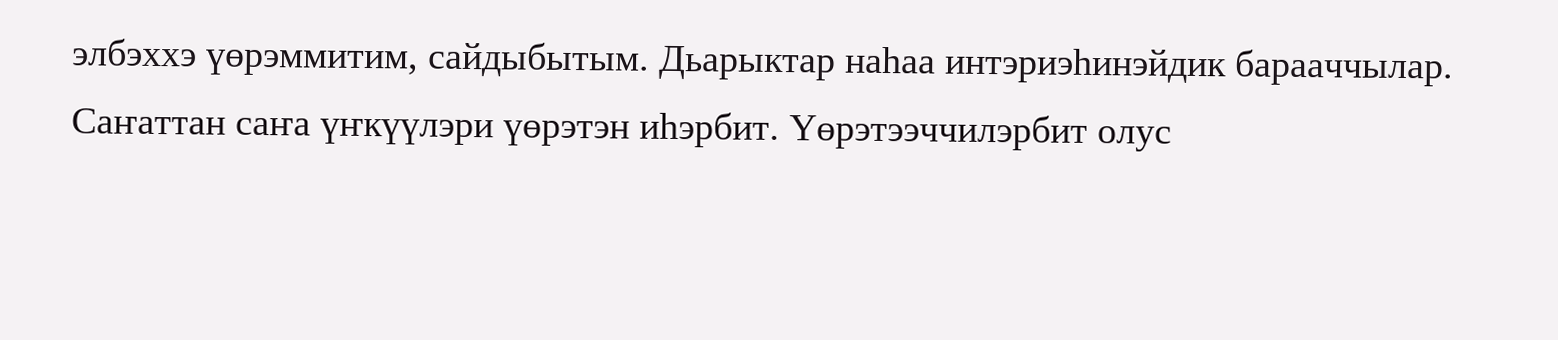элбэххэ үөрэммитим, сайдыбытым. Дьарыктар наһаа интэриэһинэйдик барааччылар. Саҥаттан саҥа үҥкүүлэри үөрэтэн иһэрбит. Үөрэтээччилэрбит олус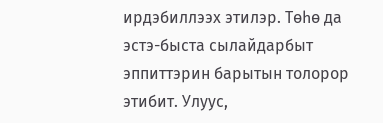ирдэбиллээх этилэр. Төһө да эстэ-быста сылайдарбыт эппиттэрин барытын толорор этибит. Улуус,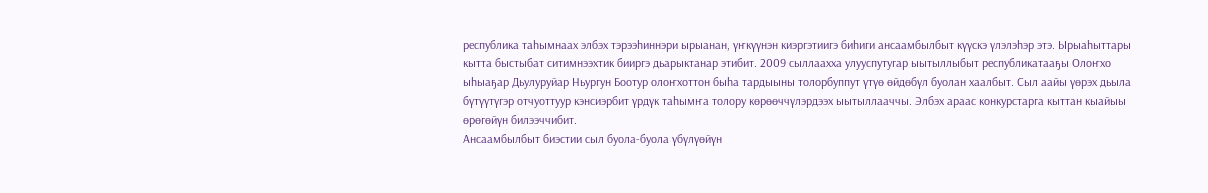республика таһымнаах элбэх тэрээһиннэри ырыанан, үҥкүүнэн киэргэтиигэ биһиги ансаамбылбыт күүскэ үлэлэһэр этэ. Ырыаһыттары кытта быстыбат ситимнээхтик бииргэ дьарыктанар этибит. 2009 сыллаахха улууспутугар ыытыллыбыт республикатааҕы Олоҥхо ыһыаҕар Дьулуруйар Ньургун Боотур олоҥхоттон быһа тардыыны толорбуппут үтүө өйдөбүл буолан хаалбыт. Сыл аайы үөрэх дьыла бүтүүтүгэр отчуоттуур кэнсиэрбит үрдүк таһымҥа толору көрөөччүлэрдээх ыытыллааччы. Элбэх араас конкурстарга кыттан кыайыы өрөгөйүн билээччибит.
Ансаамбылбыт биэстии сыл буола-буола үбүлүөйүн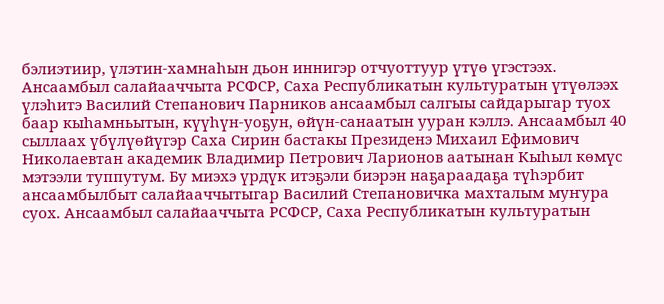бэлиэтиир, үлэтин-хамнаһын дьон иннигэр отчуоттуур үтүө үгэстээх. Ансаамбыл салайааччыта РСФСР, Саха Республикатын культуратын үтүөлээх үлэһитэ Василий Степанович Парников ансаамбыл салгыы сайдарыгар туох баар кыһамньытын, күүһүн-уоҕун, өйүн-санаатын ууран кэллэ. Ансаамбыл 40 сыллаах үбүлүөйүгэр Саха Сирин бастакы Президенэ Михаил Ефимович Николаевтан академик Владимир Петрович Ларионов аатынан Кыһыл көмүс мэтээли туппутум. Бу миэхэ үрдүк итэҕэли биэрэн наҕараадаҕа түһэрбит ансаамбылбыт салайааччытыгар Василий Степановичка махталым муҥура суох. Ансаамбыл салайааччыта РСФСР, Саха Республикатын культуратын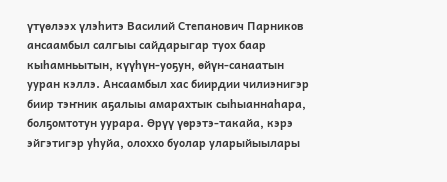үтүөлээх үлэһитэ Василий Степанович Парников ансаамбыл салгыы сайдарыгар туох баар кыһамньытын, күүһүн-уоҕун, өйүн-санаатын ууран кэллэ. Ансаамбыл хас биирдии чилиэнигэр биир тэҥник аҕалыы амарахтык сыһыаннаһара, болҕомтотун уурара. Өрүү үөрэтэ-такайа, кэрэ эйгэтигэр уһуйа, олоххо буолар уларыйыылары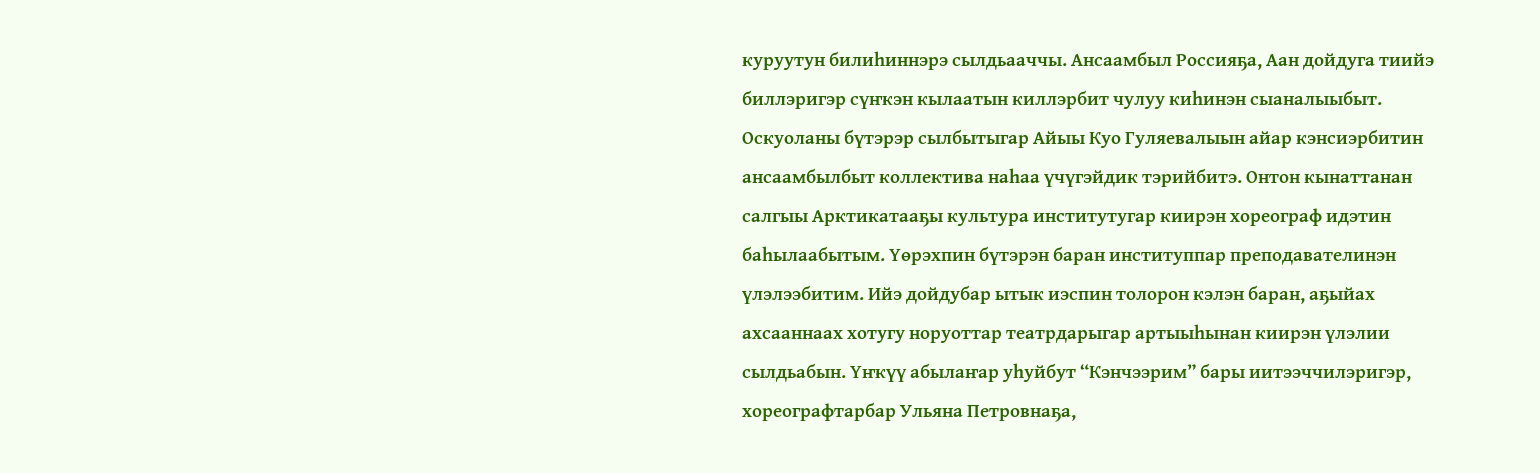куруутун билиһиннэрэ сылдьааччы. Ансаамбыл Россияҕа, Аан дойдуга тиийэ биллэригэр сүҥкэн кылаатын киллэрбит чулуу киһинэн сыаналыыбыт. Оскуоланы бүтэрэр сылбытыгар Айыы Куо Гуляевалыын айар кэнсиэрбитин ансаамбылбыт коллектива наһаа үчүгэйдик тэрийбитэ. Онтон кынаттанан салгыы Арктикатааҕы культура институтугар киирэн хореограф идэтин баһылаабытым. Үөрэхпин бүтэрэн баран институппар преподавателинэн үлэлээбитим. Ийэ дойдубар ытык иэспин толорон кэлэн баран, аҕыйах ахсааннаах хотугу норуоттар театрдарыгар артыыһынан киирэн үлэлии сылдьабын. Үҥкүү абылаҥар уһуйбут “Кэнчээрим” бары иитээччилэригэр, хореографтарбар Ульяна Петровнаҕа,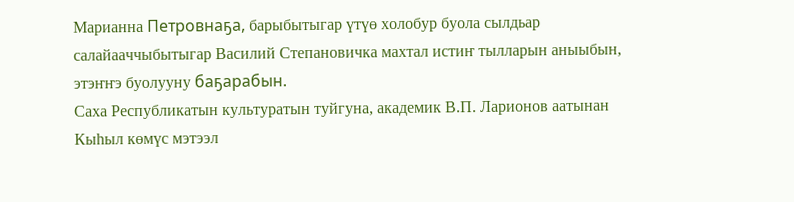Марианна Петровнаҕа, барыбытыгар үтүө холобур буола сылдьар салайааччыбытыгар Василий Степановичка махтал истиҥ тылларын аныыбын, этэҥҥэ буолууну баҕарабын.
Саха Республикатын культуратын туйгуна, академик В.П. Ларионов аатынан Кыһыл көмүс мэтээл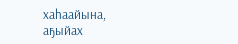хаһаайына,
аҕыйах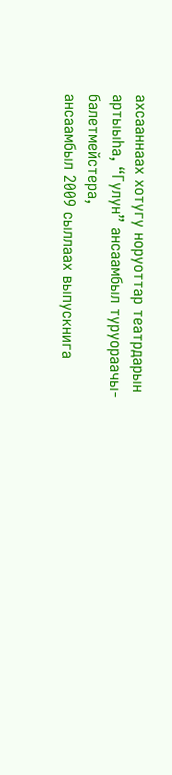ахсааннаах хотугу норуоттар театрдарын артыыһа, “Гулун” ансаамбыл туруораачы-балетмейстера,
ансаамбыл 2009 сыллаах выпускнига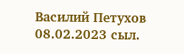Василий Петухов
08.02.2023 сыл.